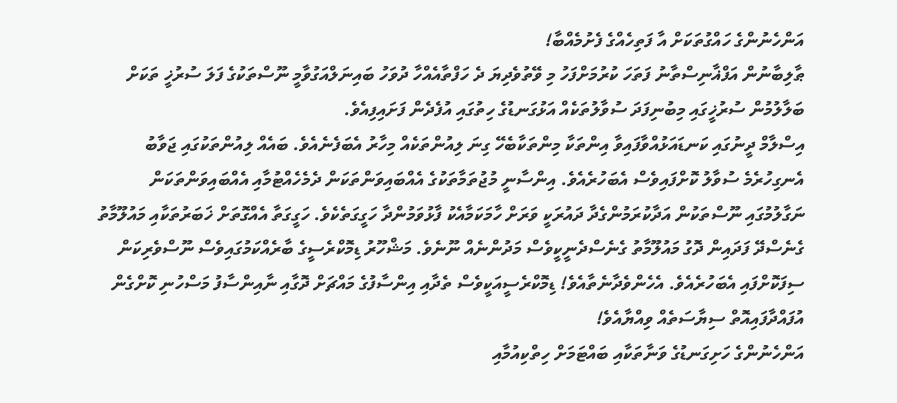އަންހެނުންގެ ހައްގުތަކަށް އާ ފަތިހެއްގެ ފެށުމެއްބާ!
ޠާލިބާނުން އަފްޣާނިސްތާނު ފަތަހަ ކުރުމަށްފަހު މި ވޭތުވެދިޔަ ދެ ހަފްތާއެއްހާ ދުވަހު ބައިނަލްއަގުވާމީ ނޫސްތަކުގެ ފަލަ ސުރުޚީ ތަކަށް ބަލާލުމުން ސުރުޚީގައި މިބުނިފަދަ ސުވާލުތަކެއް އަޅުގަނޑުގެ ހިތުގައި އުފެދެން ފަށައިފިއެވެ.
އިސްލާމް ދީނުގައި ކަނޑައަޅުއްވާފައިވާ އިންތަކާ މިންތަކާބެހޭ ގިނަ ލިއުންތަކެއް މިހާރު އެބަފެނެއެވެ. ބައެއް ލިއުންތަކުގައި ޖަވާބު އެނގިހުރެމެ ސުވާލު ކޮށްފައިވެސް އެބަހުރެއެވެ. އިންސާނީ މުޖުތަމާތަކުގެ އެއްބައިވަންތަކަން ދެމެހެއްޓުމާއި އެއްބައިވަންތަކަން ނަގާލުމުގައި ނޫސްތަކުން އަދާކުރަމުންގެދާ ދައުރަކީ ވަރަށް ހާމަކަމާއެކު ފާޅުވަމުންދާ ހަގީގަތެކެވެ. ހަގީގަތާ އެއްގޮތަށް ޚަބަރުތަކާއި މައުލޫމާތު ގެނެސްދޭ ފަދައިން ދޮގު މައުލޫމާތު ގެނެސްދެނީކީވެސް މަދުންނެއް ނޫނެވެ. މަޝްހޫރު ޑިމޮކްރެސީގެ ބާރެއްކަމުގައިވެސް ނޫސްވެރިކަން ސިފަކޮށްފައި އެބަހުރެއެވެ. އެހެންވެދާނެތާއެވެ! ޑިމޮކްރެސީއަކީވެސް ތެދާއި އިންސާފުގެ މައްޗަށް ދޮގާއި ނާއިންސާފު މަސްހުނި ކޮށްގެން އުފައްދާފައިއޮތް ސިޔާސަތެއް ވިއްޔާއެވެ!
އަންހެނުންގެ ހަށިގަނޑުގެ ވަނާތަކާއި ބައްޓަމަށް ހިތްކިއުމާއި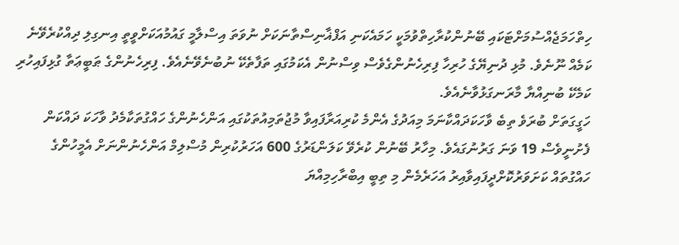ހިތްހަމަޖެއްސުމަށްޓަކައި ބޭނުންކުރާހިތްވުމަކީ ހަމައެކަނި އަފްޣާނިސްތާނަކަށް ނުވަތަ އިސްލާމީ ގައުމުއަކަށްވީތީ އިނގިލި ދިއްކުރެވޭނެ ކަމެއް ނޫނެވެ. މުޅި ދުނިޔޭގެ ހުރިހާ ފިރިހެނުންގެވެސް ވިސްނުން އެކަމުގައި ތަފާތެކޭ ނުބުނެވޭނެއެވެ. ފިރިހެނުންގެ ޠަބީޢަތާ ގުޅިފައިހުރި ކަމެކޭ ބުނިއްޔާ މާރަނގަޅުވާނެއެވެ.
ހަގީގަތަށް ބުރަވެ ތިބެ ވާހަކަދައްކާނަމަ މިއަދުގެ އެންމެ ކުރިއަރާފައިވާ މުޖުތަމިއުތަކުގައި އަންހެނުންގެ ހައްގުތަކާމެދު ވާހަކަ ދައްކަން ފެށުނީވެސް 19 ވަނަ ގަރުނުގައެވެ. މިހާރު ބޭނުން ކުރެވޭ ކަލަންޑަރުގެ 600 އަހަރުކުރިން މުސްލިމް އަންހެނުންނަށް އެމީހުންގެ ހައްގުތައް ކަށަވަރުކޮށްދީފައިވާއިރު އަހަރެމެން މި ތިބީ އިބްރާހިމިއްޔަ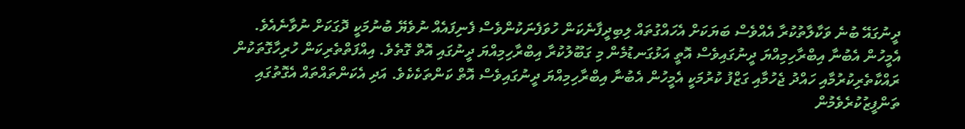ދީނުގައޭ ބުނެ ވަކާލާތުކުރާ އެއްވެސް ބަޔަކަށް އެހައްގުތައް ލިބިދީފާނެކަން ހުވަފެނަކުންވެސް ފެނިފައެއް ނުވެޔޭ ބުނުމަކީ ދޮގަކަށް ނުވާނެއެވެ.
އެމީހުން އެބުނާ އިބްރާހިމިއްޔަ ދީނުގައިވެސް އޮތީ އަޅުގަނޑުމެން މި ގަބޫލުކުރާ އިބްރާހިމިއްޔަ ދީނުގައި އޮތް ގޮތެވެ. އިއްފަތްތެރިކަން ހުރިހާގޮތަކުން ރައްކާތެރިކުރުމާއި ހައްދު ޖެހުމާއި ގަޒްފު ކުރުމަކީ އެމީހުން އެބުނާ އިބްރާހިމިއްޔަ ދީނުގައިވެސް އޮތް ކަންތަކެކެވެ. އަދި އެކަންތައްތައް އެގޮތުގައި ތަންފީޒުކުރެވެމުން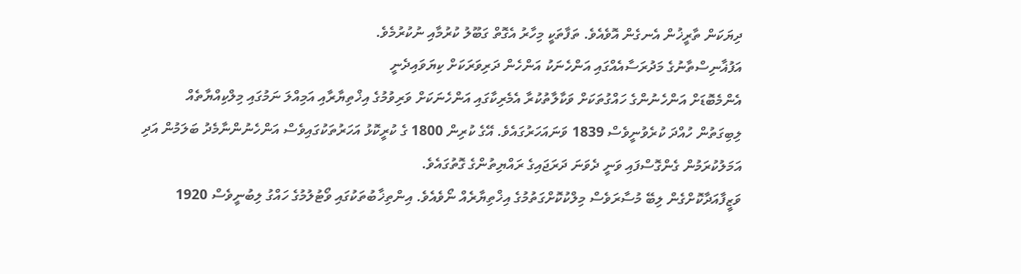ދިޔަކަން ތާރީޚުން އެނގެން އޮވެއެވެ. ތަފާތަކީ މިހާރު އެގޮތް ގަބޫލު ކުރުމާއި ނުކުރުމެވެ.
އަފުޣާނިސްތާނުގެ މަދުރަސާއެއްގައި އަންހެނަކު އަންހެން ދަރިވަރަކަށް ކިޔަވައިދެނީ
އެންމެބޮޑަށް އަންހެނުންގެ ހައްގުތަކަށް ވަކާލާތުކުރާ އެމެރިކާގައި އަންހެނަކަށް ވަރިވުމުގެ އިޚްތިޔާރާއި އަމިއްލަ ނަމުގައި މިލްކިއްޔާތެއް ލިބިގަތުން ހުއްދަ ކުރެވުނީވެސް 1839 ވަނައަހަރުގައެވެ. އޭގެ ކުރިން 1800 ގެ ކުރީކޮޅު އަހަރުތަކުގައިވެސް އަންހެނުންނާމެދު ބަލަމުން އަދި އަމަލުކުރަމުން ގެންގޮސްފައި ވަނީ ދެވަނަ ދަރަޖައިގެ ރައްޔިތުންގެ ގޮތުގައެވެ.
ވަޒީފާއަދާކޮށްގެން ލިބޭ މުސާރަވެސް މިލްކުކޮށްގަތުމުގެ އިޚްތިޔާރެއް ނޯވެއެވެ. އިންތިޚާބުތަކުގައި ވޯޓުލުމުގެ ހައްގު ލިބުނީވެސް 1920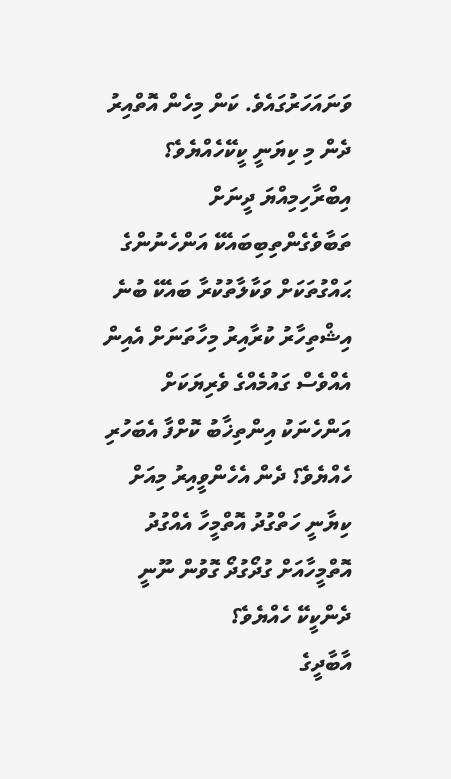ވަނައަހަރުގައެވެ. ކަން މިހެން އޮތްއިރު ދެން މި ކިޔަނީ ކީކޭހެއްޔެވެ؟ އިބްރާހިމިއްޔަ ދީނަށް ތަބާވެގެންތިބިބައެކޭ އަންހެނުންގެ ޙައްގުތަކަށް ވަކާލާތުކުރާ ބައެކޭ ބުނެ އިޝްތިހާރު ކުރާއިރު މިހާތަނަށް އެއިން އެއްވެސް ގައުމެއްގެ ވެރިޔަކަށް އަންހެނަކު އިންތިޚާބު ކޮށްފާ އެބަހުރި ހެއްޔެވެ؟ ދެން އެހެންވީއިރު މިއަށް ކިޔާނީ ހަތްގުދު އޮތްމީހާ އެއްގުދު އޮތްމީހާއަށް ގުދޯގުދޯ ގޮވުން ނޫނީ ދެންކީކޭ ހެއްޔެވެ؟
އާބާދީގެ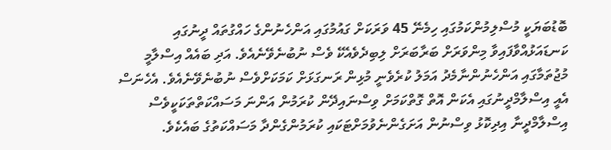ބޮޑުބަޔަކީ މުސްލިމުންކަމުގައި ހިމެނޭ 45 ވަރަކަށް ގައުމުގައި އަންހެނުންގެ ހައްގުތައް ދީނުގައި ކަނޑައަޅުއްވާފައިވާ މިންވަރަށް ބަރާބަރަށް ލިބިދެވެއެކޭ ވެސް ނުބުނެވޭނެއެވެ. އަދި ބައެއް އިސްލާމީ މުޖުތަމާގައި އަންހެނުންނާމެދު އަމަލު ކުރެވެނީ މުޅިން ރަނގަޅަށް ކަމަކަށްވެސް ނުބުނެވޭނެއެވެ. އެހެނަސް އެއީ އިސްލާމްދީނުގައި އެކަން އޮތް ގޮތްކަމަށް ވިސްނައިދޭން ކުރަމުން އަންނަ މަސައްކަތްތަކަކީވެސް އިސްލާމްދީނާ އިދިކޮޅު ވިސްނުން އަށަގެންނެވުމަށްޓަކައި ކުރަމުންގެންދާ މަސައްކަތުގެ ބައެކެވެ.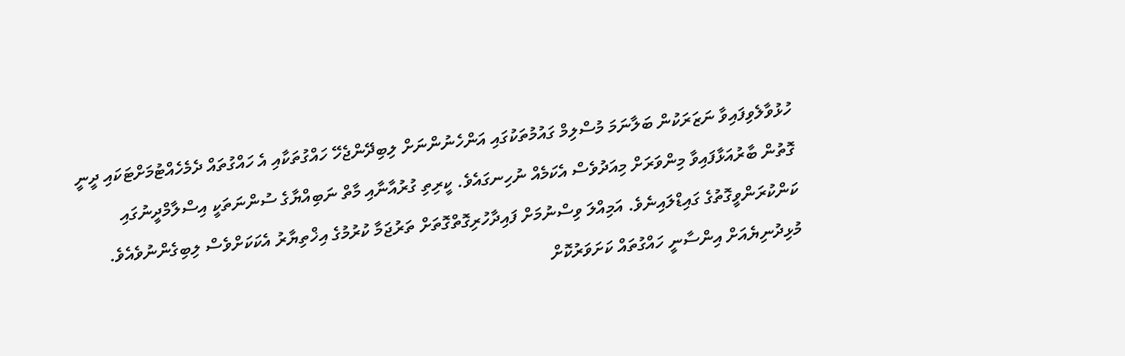ހުޅުވާލެވިފައިވާ ނަޒަރަކުން ބަލާނަމަ މުސްލިމް ގައުމުތަކުގައި އަންހެނުންނަށް ލިބިދޭންޖެހޭ ހައްގުތަކާއި އެ ހައްގުތައް ދެމެހެއްޓުމަށްޓަކައި ދީނީ ގޮތުން ބާރުއަޅާފައިވާ މިންވަރަށް މިއަދުވެސް އެކަމެއް ނުހިނގައެވެ. ކީރިތި ގުރުއާނާއި މާތް ނަބިއްޔާގެ ސުންނަތަކީ އިސްލާމްދީނުގައި ކަންކުރަންވީގޮތުގެ ގައިޑްލައިނެވެ. އަމިއްލަ ވިސްނުމަށް ފައިދާހުރިގޮތްގޮތަށް ތަރުޖަމާ ކުރުމުގެ އިޚްތިޔާރު އެކަކަށްވެސް ލިބިގެންނުވެއެވެ.
މުޅިދުނިޔެއަށް އިންސާނީ ހައްގުތައް ކަށަވަރުކޮށް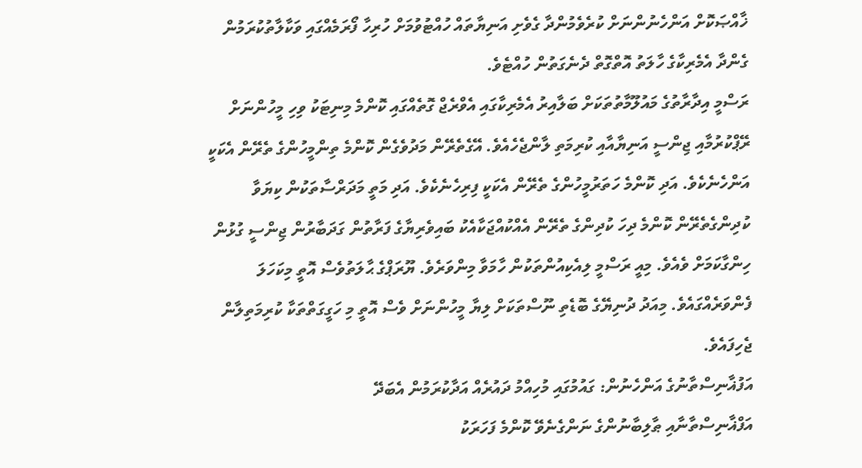ޚާއްޞަކޮށް އަންހެނުންނަށް ކުރެވެމުންދާ ގެވެށި އަނިޔާތައް ހުއްޓުވުމަށް ހުރިހާ ފޯރަމެއްގައި ވަކާލާތުކުރަމުން ގެންދާ އެމެރިކާގެ ހާލަތު އޮތްގޮތް ދެނެގަތުން ހުއްޓެވެ.
ރަސްމީ އިދާރާތުގެ މައުލޫމާތުތަކަށް ބަލާއިރު އެމެރިކާގައި އެވްރެޖް ގޮތެއްގައި ކޮންމެ މިނިޓަކު ވިހި މީހުންނަށް ރޭޕްކުރުމާއި ޖިންސީ އަނިޔާއާއި ކުރިމަތި ލާންޖެހެއެވެ. އޭގެތެރޭން މަދުވެގެން ކޮންމެ ތިންމީހުންގެ ތެރޭން އެކަކީ އަންހެނެކެވެ. އަދި ކޮންމެ ހަތަރުމީހުންގެ ތެރޭން އެކަކީ ފިރިހެނެކެވެ. އަދި މަތީ މަދަރްސާތަކުން ކިޔަވާ ކުދިންގެތެރޭން ކޮންމެ ދިހަ ކުދިންގެ ތެރޭން އެއްކުއްޖަކާއެކު ބައިވެރިޔާގެ ފަރާތުން ގަދަބާރުން ޖިންސީ ގުޅުން ހިންގާކަމަށް ވެއެވެ. މިއީ ރަސްމީ ލިއެކިއުންތަކުން ހާމަވާ މިންވަރެވެ. ޔޫރަޕްގެ ޙާލަތުވެސް އޮތީ މިކަހަލަ ފެންވަރެއްގައެވެ. މިއަދު ދުނިޔޭގެ ބޮޑެތި ނޫސްތަކަށް ލިޔާ މީހުންނަށް ވެސް އޮތީ މި ހަގީގަތްތަކާ ކުރިމަތިލާން ޖެހިފައެވެ.
އަފުޣާނިސްތާނުގެ އަންހެނުން: ގައުމުގައި މުހިއްމު ދައުރެއް އަދާކުރަމުން އެބަދޭ
އަފްޣާނިސްތާނާއި ޠާލިބާނުންގެ ނަންގެނެވޭ ކޮންމެ ފަހަރަކު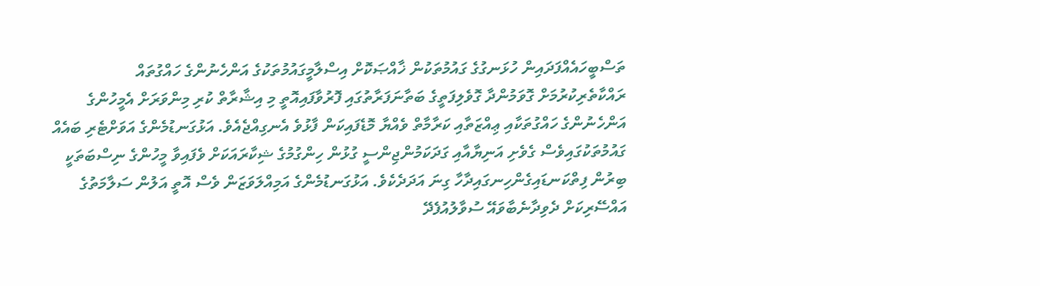ތަސްބީހައެއްފަދައިން ހުޅަނގުގެ ގައުމުތަކުން ޚާއްޞަކޮށް އިސްލާމީގައުމުތަކުގެ އަންހެނުންގެ ހައްގުތައް ރައްކާތެރިކުރުމަށް ގޮވަމުންދާ ގޮވެލިފަތީގެ ބަތާނަފަރާތުގައި ފޮރުވާފައިއޮތީ މި އިޝާރާތް ކުރި މިންވަރަށް އެމީހުންގެ އަންހެނުންގެ ހައްގުތަކާއި ޢިއްޒަތާއި ކަރާމާތް ވެއްޔާ މޮޑެފައިކަން ފާޅުވެ އެނގިއްޖެއެވެ. އަޅުގަނޑުމެންގެ އަވަށްޓެރި ބައެއް ގައުމުތަކުގައިވެސް ގެވެށި އަނިޔާއާއި ގަދަކަމުންޖިންސީ ގުޅުން ހިންގުމުގެ ޝިކާރައަކަށް ވެފައިވާ މީހުންގެ ނިސްބަތަކީ ބިރުން ފިތްކަނޑައިގެންހިނގައިދާހާ ގިނަ އަދަދެކެވެ. އަޅުގަނޑުމެންގެ އަމިއްލަވަޒަން ވެސް އޮތީ އަލުން ސަލާމަތުގެ އައްސޭރިކަށް ދެވިދާނެބާވައޭ ސުވާލުއުފެދޭ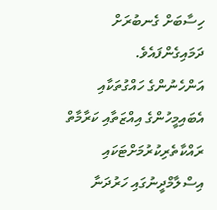ހިސާބަށް ގެނބުރަށް ދަމައިގެންފައެވެ.
އަންހެނުންގެ ހައްގުތަކާއި އެބައިމީހުންގެ އިއްޒަތާއި ކަރާމާތް ރައްކާތެރިކުރުމަށްޓަކައި އިސްލާމްދީނުގައި ހަރުދަނާ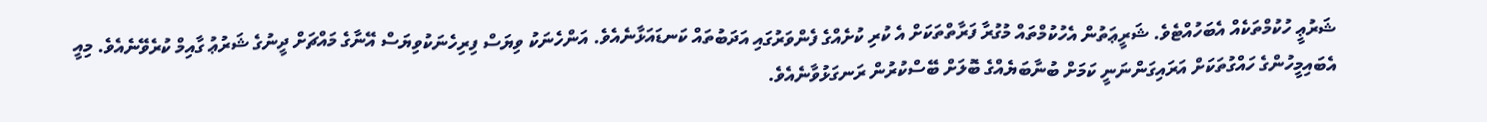ޝަރުޢީ ހުކުމްތަކެއް އެބަހުއްޓެވެ. ޝަރީޢަތުން އެހުކުމްތައް މުގުރާ ފަރާތްތަކަށް އެ ކުރި ކުށެއްގެ ފެންވަރުގައި އަދަބުތައް ކަނޑައަޅާނެއެވެ. އަންހެނަކު ވިޔަސް ފިރިހެނަކުވިޔަސް އޭނާގެ މައްޗަށް ދީނުގެ ޝަރުޢު ގާއިމް ކުރެވޭނެއެވެ. މިއީ އެބައިމީހުންގެ ހައްގުތަކަށް އަރައިގަންނަނީ ކަމަށް ބުނާބަޔެއްގެ ބޮލަށް ބޭސްކުރުން ރަނގަޅުވާނެއެވެ.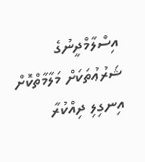އިސްލާމްދީނުގެ ޝަރުޢުތަކަށް މަލާމާތްކޮށް އިނގިލި ދިއްކުރާ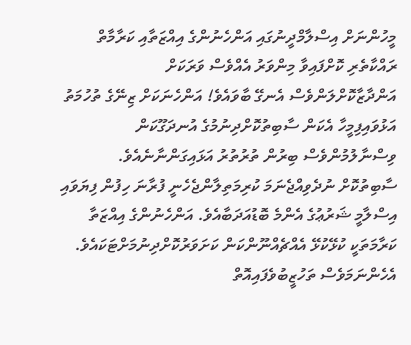މީހުންނަށް އިސްލާމްދީނުގައި އަންހެނުންގެ އިއްޒަތާއި ކަރާމާތް ރައްކާތެރި ކޮށްފައިވާ މިންވަރު އެއްވެސް ވަރަކަށް އަންދާޒާކޮށްލަންވެސް އެނގޭ ބާވައެވެ! އަންހެނަކަށް ޒިނޭގެ ތުހުމަތު އަޅުވައިފިމީހާ އެކަން ސާބިތުކޮށްދިނުމުގެ އުނދަގޫކަން ވިސްނާލުމުންވެސް ބިރުން ތުރުތުރު އަޅައިގަންނާނެއެވެ.
ސާބިތުކޮށް ނުދެވިއްޖެނަމަ ކުރިމަތިލާންޖެހެނީ ފުރާނަ ހިފުން ފިޔަވައި އިސްލާމީ ޝަރުޢުގެ އެންމެ ބޮޑުއަދަބާއެވެ. އަންހެނުންގެ އިއްޒަތާ ކަރާމަތަކީ ކުޅޭކުޅޭ އެއްޗެއްނޫންކަން ކަށަވަރުކޮށްދިނުމަށްޓަކައެވެ. އެހެންނަމަވެސް ތަހުޒީބުވެފައިއޮތް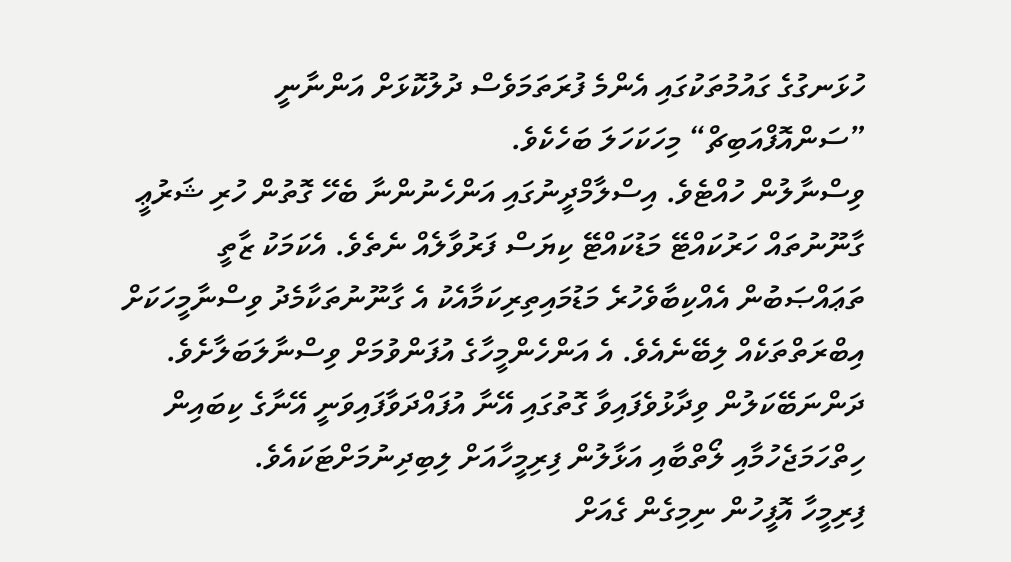ހުޅަނގުގެ ގައުމުތަކުގައި އެންމެ ފުރަތަމަވެސް ދުލުކޮޅަށް އަންނާނީ ”ސަންއޮފްއަބިޗް“ މިހަކަހަލަ ބަހެކެވެ.
ވިސްނާލުން ހުއްޓެވެ. އިސްލާމްދީނުގައި އަންހެނުންނާ ބެހޭ ގޮތުން ހުރި ޝަރުޢީ ގާނޫނުތައް ހަރުކައްޓޭ މަޑުކައްޓޭ ކިޔަސް ފަރުވާލެއް ނެތެވެ. އެކަމަކު ޒާތީ ތަޢައްޞަބުން އެއްކިބާވެހުރެ މަޑުމައިތިރިކަމާއެކު އެ ގާނޫނުތަކާމެދު ވިސްނާމީހަކަށް އިބްރަތްތަކެއް ލިބޭނެއެވެ. އެ އަންހެންމީހާގެ އުފަންވުމަށް ވިސްނާލަބަލާށެވެ. ދަންނަބޭކަލުން ވިދާޅުވެފައިވާ ގޮތުގައި އޭނާ އުފައްދަވާފައިވަނީ އޭނާގެ ކިބައިން ހިތްހަމަޖެހުމާއި ލޯތްބާއި އަޅާލުން ފިރިމީހާއަށް ލިބިދިނުމަށްޓަކައެވެ.
ފިރިމީހާ އޮފީހުން ނިމިގެން ގެއަށް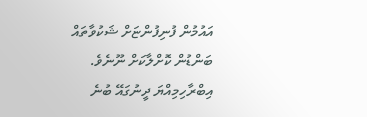އައުމުން ފުނިފުންޏަށް ޝަކުވާތައް ބަންޑުން ކޮށްލާކަށް ނޫނެވެ. އިބްރާހިމިއްޔަ ދީނުގައޭ ބުނެ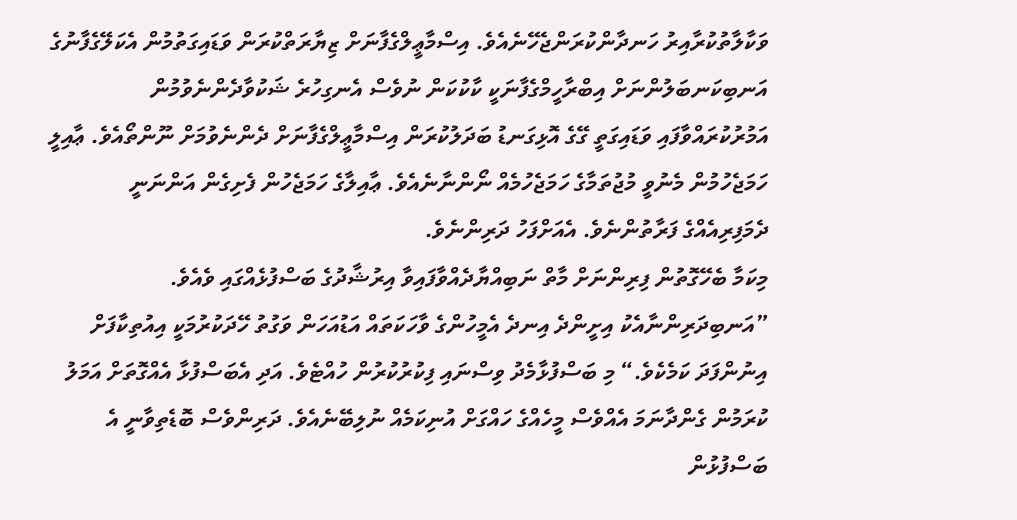ވަކާލާތުކުރާއިރު ހަނދާންކުރަންޖެހޭނެއެވެ. އިސްމާޢީލްގެފާނަށް ޒިޔާރަތްކުރަން ވަޑައިގަތުމުން އެކަލޭގެފާނުގެ އަނބިކަނބަލުންނަށް އިބްރާހީމްގެފާނަކީ ކާކުކަން ނުވެސް އެނގިހުރެ ޝަކުވާދެންނެވުމުން އަމުރުކުރައްވާފައި ވަޑައިގަތީ ގޭގެ އޮޅިގަނޑު ބަދަލުކުރަން އިސްމާޢީލްގެފާނަށް ދެންނެވުމަށް ނޫންތޯއެވެ. ޢާއިލީ ހަމަޖެހުމުން މެނުވީ މުޖުތަމާގެ ހަމަޖެހުމެއް ނޯންނާނެއެވެ. ޢާއިލާގެ ހަމަޖެހުން ފެށިގެން އަންނަނީ ދެމަފިރިއެއްގެ ފަރާތުންނެވެ. އެއަށްފަހު ދަރިންނެވެ.
މިކަމާ ބެހޭގޮތުން ފިރިންނަށް މާތް ނަބިއްޔާދެއްވާފައިވާ އިރުޝާދުގެ ބަސްފުޅެއްގައި ވެއެވެ. ”އަނބިދަރިންނާއެކު އިށީންދެ އިނދެ އެމީހުންގެ ވާހަކަތައް އަޑުއަހަން ވަގުތު ހޭދަކުރުމަކީ އިއުތިކާފަށް އިނުންފަދަ ކަމެކެވެ.“ މި ބަސްފުޅާމެދު ވިސްނައި ފިކުރުކުރުން ހުއްޓެވެ. އަދި އެބަސްފުޅާ އެއްގޮތަށް އަމަލު ކުރަމުން ގެންދާނަމަ އެއްވެސް މީހެއްގެ ހައްގަށް އުނިކަމެއް ނުލިބޭނެއެވެ. ދަރިންވެސް ބޮޑެތިވާނީ އެ ބަސްފުޅުން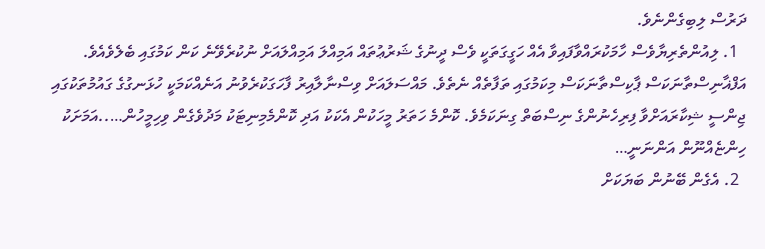ދަރުސް ލިބިގެންނެވެ.
  1. ލިއުންތެރިޔާވެސް ހާމަކުރައްވާފައިވާ އެއް ހަގީގަތަކީ ވެސް ދީނުގެ ޝަރުޢުތައް އަމިއްލަ އަމިއްލައަށް ނުކުރެވޭނެ ކަން ކަމުގައި ބެލެވެއެވެ. އަފްޣާނިސްތާނަކަސް ޕާކިސްތާނަކަސް މިކަމުގައި ތަފާތެއް ނެތެވެ. މައްސަލައަށް ވިސްނާލާއިރު ފާހަގަކުރެވުނު އަނެއްކަމަކީ ހުޅަނގުގެ ގައުމުތަކުގައި ޖިންސީ ޝިކާރައަށްވާ ފިރިހެނުންގެ ނިސްބަތް ގިނަކަމެވެ. ކޮންމެ ހަތަރު މީހަކުން އެކަކު އަދި ކޮންމެމިނިޓަކު މަދުވެގެން ވިހިމީހުން…..އަމަށަކު ހިންޏެއްނޫން އަންނަނީ…
  2. އެގެން ބޭނުން ބަޔަކަށް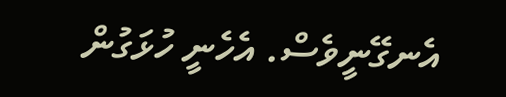އެނގޭނީވެސް. އެހެނީ ހުޅަގުން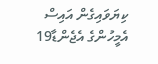ކިޔަވައިގެން އައިސް އެމީހުންގެ އެޖެންޑާ19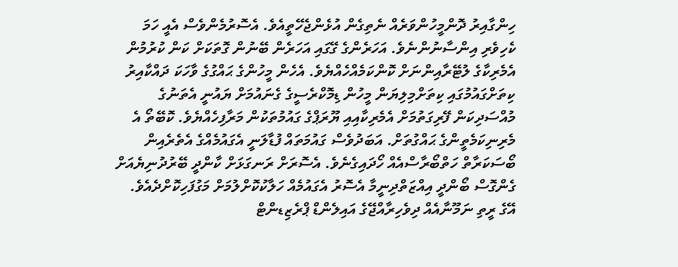ހިންގާއިރު ދޮންމީހުންވަރެއް ނެތިގެން އުޅެންޖެހޭތީއެވެ. އެސޮރުމެންވެސް އެއީ ހަމަ ކެހިވެރި އިންސާނުންނެވެ. އަހަރެންގެ ގޭގައި އަހަރެން ބޭނުން ގޮތަކަށް ކަން ކުރުމުން އެމެރިކާގެ ލުޓޭރާއިންނަށް ކޮންކަމެއްހެއްޔެވެ. އެހެން މީހުންގެ ޙައްގުގެ ވާހަކަ ދައްކާއިރު ކިތަށްގައުމުގައި ކިތަށްމިލިޔަން މީހުން ޑިމޮކްރެސީގެ ގެނައުމަށް ޔައުނީ އެތަނުގެ މުއްސަދިކަން ފޭރިގަތުމަށް އެމެރިކާއިއި ޔޫރަޕްގެ ގައުމުތަކުން މަރާފިހެއްޔެވެ. ކޮބޭތޯ އެ މެރިނިކަމެތީންގެ ޙައްގުތަށް. އަބަދުވެސް ގައުމަތައް ފުޑާލަނީ އެގައުމެއްގެ އެތެރެއިން ބޯސަކަރާތް ހަތްބޯރާސްއެއް ހޯދައިގެނެވެ. އެސޮރަށް ރަނގަޅަށް ކާންދީ ބޭރުދުނިޔެއަށް ގެންގޮސް ބޯންދީ އިއްޒަތްދިނީމާ އެސޮރު އެގައުމެއް ހަލާކުކޮށްލުމަށް މަގުފަހިކޮށްދެއެވެ. އޭގެ ރީތި ނަމޫނާއެއް ދިވެހިރާއްޖޭގެ އައިލެންޑް ޕްރެޒިޑންޓް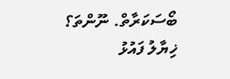ބޯސަކަރާތް. ނޫންތަ؟
ޚިޔާލު ފައުޅު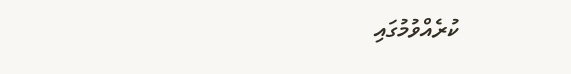ކުރެއްވުމުގައި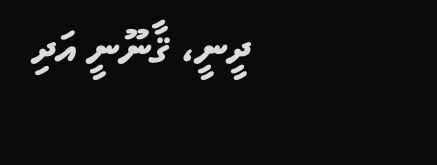ދީނީ، ޤާނޫނީ އަދި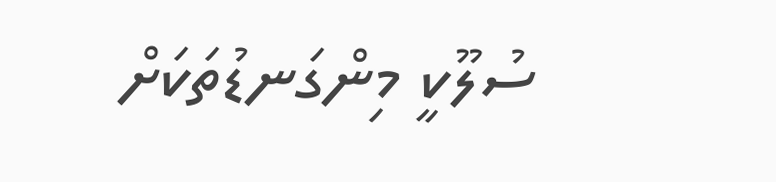ސުލޫކީ މިންގަނޑުތަކަށް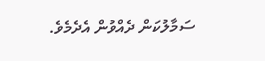ސަމާލުކަން ދެއްވުން އެދެމެވެ.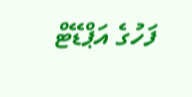ފަހުގެ އަޕްޑޭޓް